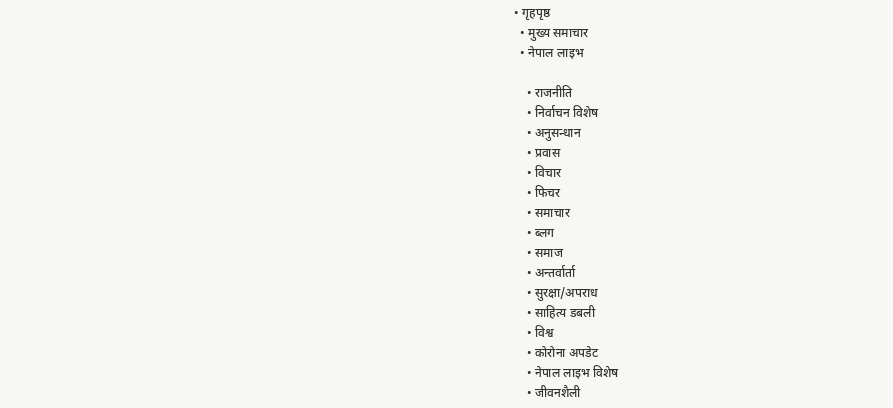• गृहपृष्ठ
  • मुख्य समाचार
  • नेपाल लाइभ

    • राजनीति
    • निर्वाचन विशेष
    • अनुसन्धान
    • प्रवास
    • विचार
    • फिचर
    • समाचार
    • ब्लग
    • समाज
    • अन्तर्वार्ता
    • सुरक्षा/अपराध
    • साहित्य डबली
    • विश्व
    • कोरोना अपडेट
    • नेपाल लाइभ विशेष
    • जीवनशैली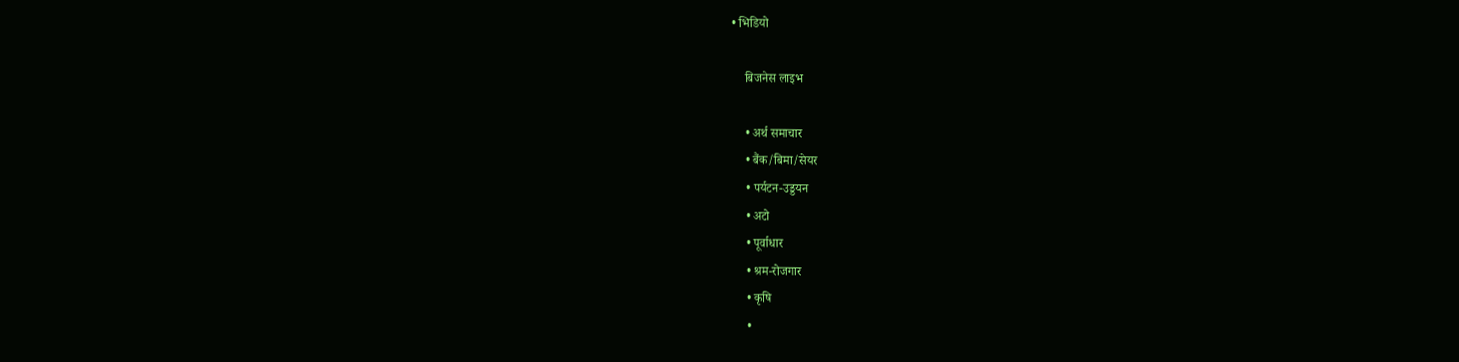• भिडियो

    बिजनेस लाइभ

    • अर्थ समाचार
    • बैंक/बिमा/सेयर
    • पर्यटन-उड्डयन
    • अटो
    • पूर्वाधार
    • श्रम-रोजगार
    • कृषि
    •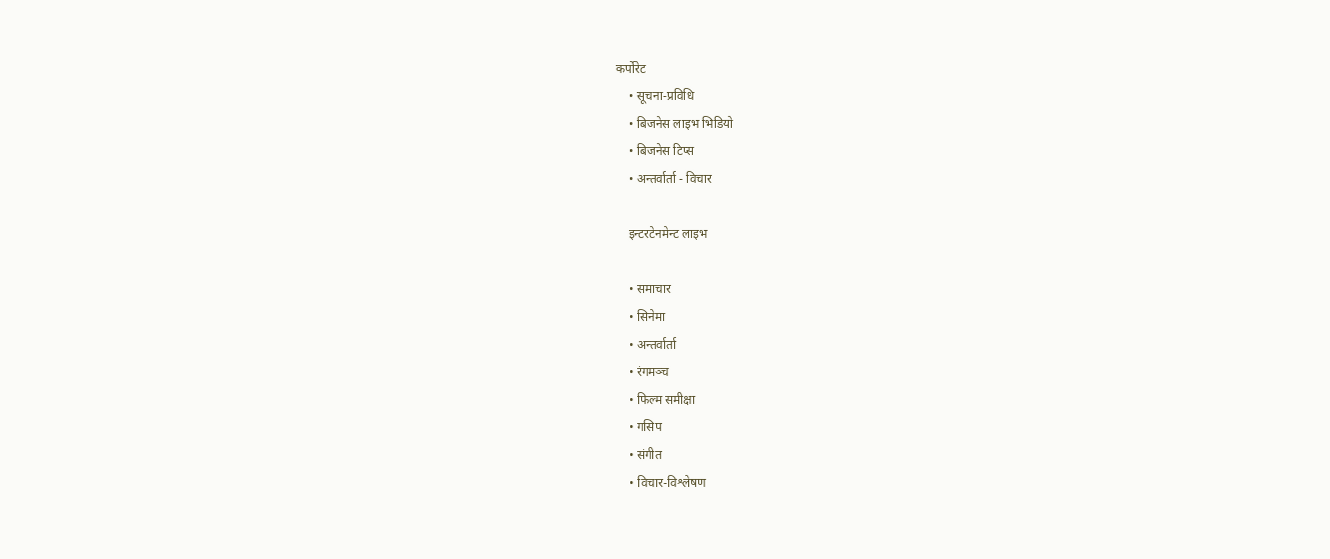कर्पोरेट
    • सूचना-प्रविधि
    • बिजनेस लाइभ भिडियो
    • बिजनेस टिप्स
    • अन्तर्वार्ता - विचार

    इन्टरटेनमेन्ट लाइभ

    • समाचार
    • सिनेमा
    • अन्तर्वार्ता
    • रंगमञ्च
    • फिल्म समीक्षा
    • गसिप
    • संगीत
    • विचार-विश्लेषण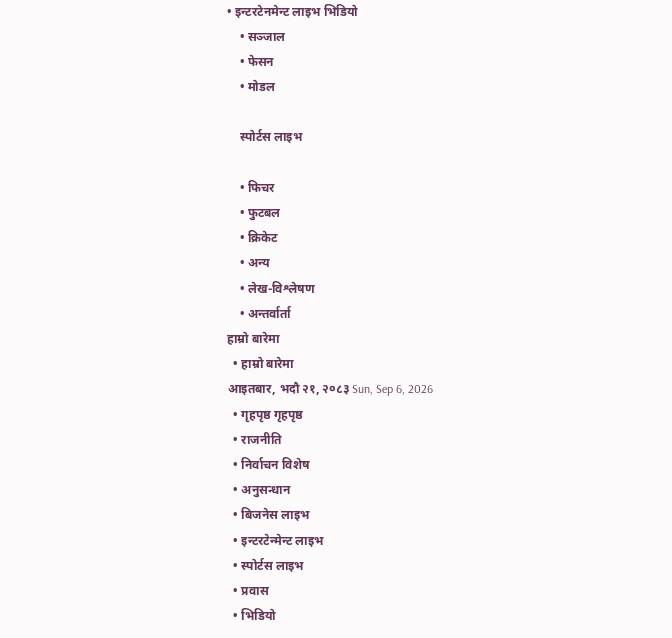• इन्टरटेनमेन्ट लाइभ भिडियो
    • सञ्जाल
    • फेसन
    • मोडल

    स्पोर्टस लाइभ

    • फिचर
    • फुटबल
    • क्रिकेट
    • अन्य
    • लेख-विश्लेषण
    • अन्तर्वार्ता
हाम्रो बारेमा
  • हाम्रो बारेमा
आइतबार, भदौ २१, २०८३ Sun, Sep 6, 2026
  • गृहपृष्ठ गृहपृष्ठ
  • राजनीति
  • निर्वाचन विशेष
  • अनुसन्धान
  • बिजनेस लाइभ
  • इन्टरटेन्मेन्ट लाइभ
  • स्पोर्टस लाइभ
  • प्रवास
  • भिडियो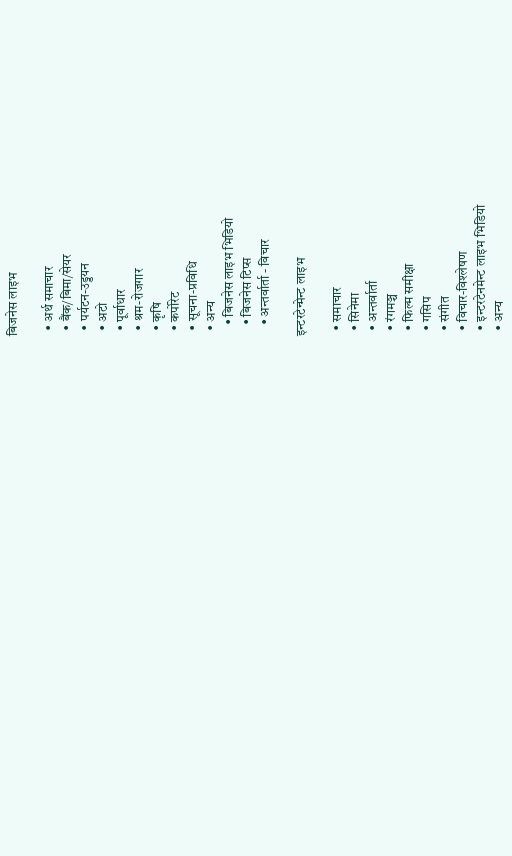बिजनेस लाइभ

  • अर्थ समाचार
  • बैंक/बिमा/सेयर
  • पर्यटन-उड्डयन
  • अटो
  • पूर्वाधार
  • श्रम-रोजगार
  • कृषि
  • कर्पोरेट
  • सूचना-प्रविधि
  • अन्य
    • बिजनेस लाइभ भिडियो
    • बिजनेस टिप्स
    • अन्तर्वार्ता - विचार

इन्टरटेन्मेन्ट लाइभ

  • समाचार
  • सिनेमा
  • अन्तर्वार्ता
  • रंगमञ्च
  • फिल्म समीक्षा
  • गसिप
  • संगीत
  • विचार-विश्लेषण
  • इन्टरटेनमेन्ट लाइभ भिडियो
  • अन्य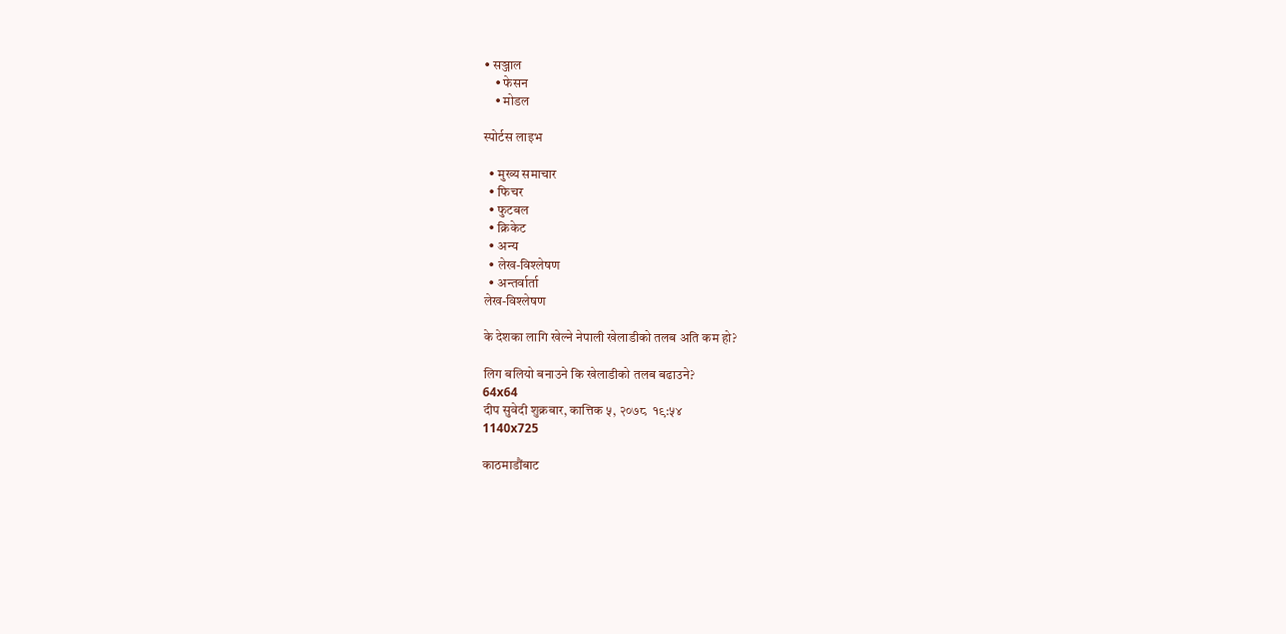• सञ्जाल
    • फेसन
    • मोडल

स्पोर्टस लाइभ

  • मुख्य समाचार
  • फिचर
  • फुटबल
  • क्रिकेट
  • अन्य
  • लेख-विश्लेषण
  • अन्तर्वार्ता
लेख-विश्लेषण

के देशका लागि खेल्ने नेपाली खेलाडीको तलब अति कम हो?

लिग बलियो बनाउने कि खेलाडीको तलब बढाउने?
64x64
दीप सुवेदी शुक्रबार, कात्तिक ५, २०७८  १९:५४
1140x725

काठमाडौंबाट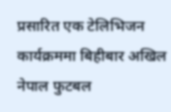प्रसारित एक टेलिभिजन कार्यक्रममा बिहीबार अखिल नेपाल फुटबल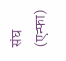संघ (एन्फा)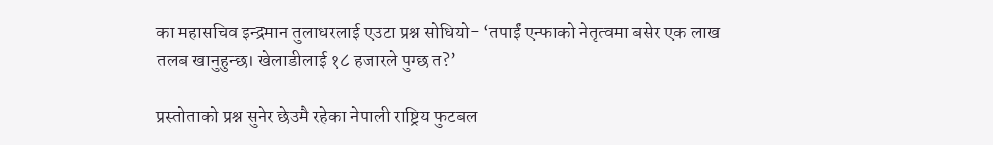का महासचिव इन्द्रमान तुलाधरलाई एउटा प्रश्न सोधियो- ‘तपाईं एन्फाको नेतृत्वमा बसेर एक लाख तलब खानुहुन्छ। खेलाडीलाई १८ हजारले पुग्छ त?’

प्रस्तोताको प्रश्न सुनेर छेउमै रहेका नेपाली राष्ट्रिय फुटबल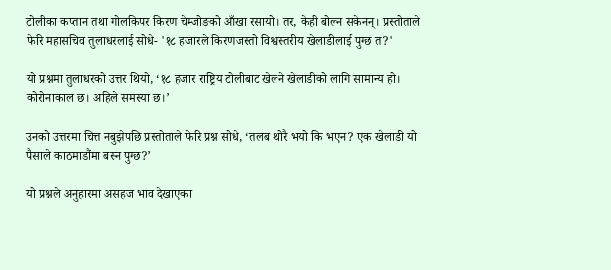टोलीका कप्तान तथा गोलकिपर किरण चेम्जोङको आँखा रसायो। तर, केही बोल्न सकेनन्। प्रस्तोताले फेरि महासचिव तुलाधरलाई सोधे- '१८ हजारले किरणजस्तो विश्वस्तरीय खेलाडीलाई पुग्छ त?'

यो प्रश्नमा तुलाधरको उत्तर थियो, ‘१८ हजार राष्ट्रिय टोलीबाट खेल्ने खेलाडीको लागि सामान्य हो। कोरोनाकाल छ। अहिले समस्या छ।’

उनको उत्तरमा चित्त नबुझेपछि प्रस्तोताले फेरि प्रश्न सोधे, ‘तलब थोरै भयो कि भएन? एक खेलाडी यो पैसाले काठमाडौंमा बस्न पुग्छ?’

यो प्रश्नले अनुहारमा असहज भाव देखाएका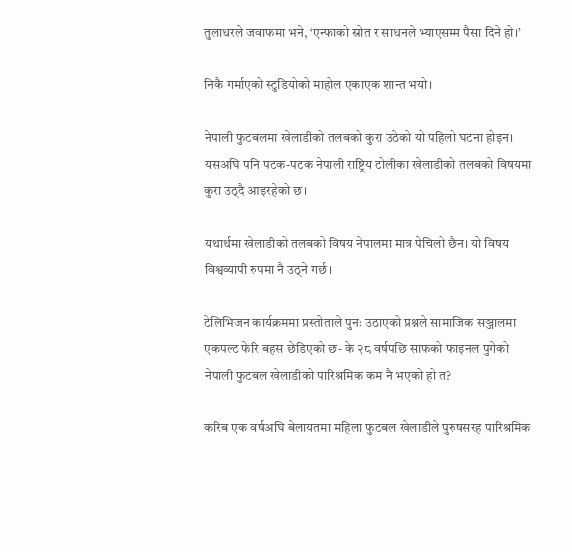तुलाधरले जवाफमा भने, ‘एन्फाको स्रोत र साधनले भ्याएसम्म पैसा दिने हो।’

निकै गर्माएको स्टुडियोको माहोल एकाएक शान्त भयो।

नेपाली फुटबलमा खेलाडीको तलबको कुरा उठेको यो पहिलो घटना होइन। यसअघि पनि पटक-पटक नेपाली राष्ट्रिय टोलीका खेलाडीको तलबको विषयमा कुरा उठ्दै आइरहेको छ।

यथार्थमा खेलाडीको तलबको विषय नेपालमा मात्र पेचिलो छैन। यो विषय विश्वव्यापी रुपमा नै उठ्ने गर्छ।

टेलिभिजन कार्यक्रममा प्रस्तोताले पुनः उठाएको प्रश्नले सामाजिक सञ्जालमा एकपल्ट फेरि बहस छेडिएको छ- के २८ वर्षपछि साफको फाइनल पुगेको नेपाली फुटबल खेलाडीको पारिश्रमिक कम नै भएको हो त?

करिब एक वर्षअघि बेलायतमा महिला फुटबल खेलाडीले पुरुषसरह पारिश्रमिक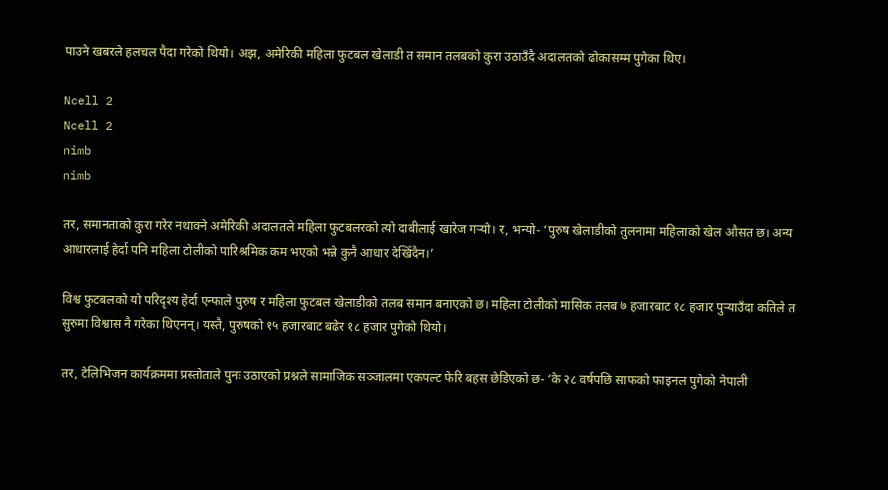पाउने खबरले हलचल पैदा गरेको थियो। अझ, अमेरिकी महिला फुटबल खेलाडी त समान तलबको कुरा उठाउँदै अदालतको ढोकासम्म पुगेका थिए।

Ncell 2
Ncell 2
nimb
nimb

तर, समानताको कुरा गरेर नथाक्ने अमेरिकी अदालतले महिला फुटबलरको त्यो दाबीलाई खारेज गर्‍यो। र, भन्यो- ‘पुरुष खेलाडीको तुलनामा महिलाको खेल औसत छ। अन्य आधारलाई हेर्दा पनि महिला टोलीको पारिश्रमिक कम भएको भन्ने कुनै आधार देखिँदैन।’

विश्व फुटबलको यो परिदृश्य हेर्दा एन्फाले पुरुष र महिला फुटबल खेलाडीको तलब समान बनाएको छ। महिला टोलीको मासिक तलब ७ हजारबाट १८ हजार पुर्‍याउँदा कतिले त सुरुमा विश्वास नै गरेका थिएनन्। यस्तै, पुरुषको १५ हजारबाट बढेर १८ हजार पुगेको थियो।

तर, टेलिभिजन कार्यक्रममा प्रस्तोताले पुनः उठाएको प्रश्नले सामाजिक सञ्जालमा एकपल्ट फेरि बहस छेडिएको छ- ‘के २८ वर्षपछि साफको फाइनल पुगेको नेपाली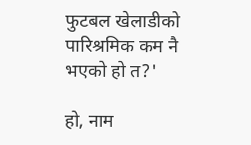फुटबल खेलाडीको पारिश्रमिक कम नै भएको हो त?'

हो, नाम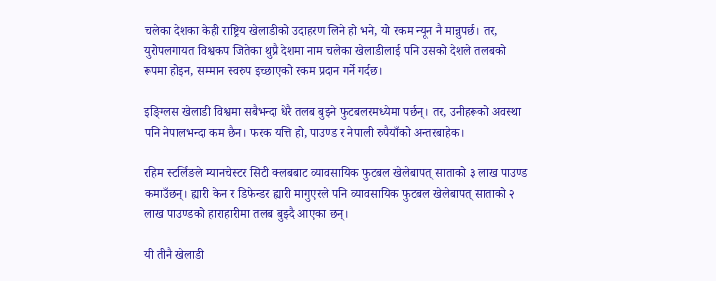चलेका देशका केही राष्ट्रिय खेलाडीको उदाहरण लिने हो भने, यो रकम न्यून नै मान्नुपर्छ। तर, युरोपलगायत विश्वकप जितेका थुप्रै देशमा नाम चलेका खेलाडीलाई पनि उसको देशले तलबको रूपमा होइन, सम्मान स्वरुप इच्छाएको रकम प्रदान गर्ने गर्दछ।

इङ्‍ग्लिस खेलाडी विश्वमा सबैभन्दा धेरै तलब बुझ्ने फुटबलरमध्येमा पर्छन्। तर, उनीहरूको अवस्था पनि नेपालभन्दा कम छैन। फरक यत्ति हो, पाउण्ड र नेपाली रुपैयाँको अन्तरबाहेक।

रहिम स्टर्लिङले म्यानचेस्टर सिटी क्लबबाट व्यावसायिक फुटबल खेलेबापत् साताको ३ लाख पाउण्ड कमाउँछन्। ह्यारी केन र डिफेन्डर ह्यारी मागुएरले पनि व्यावसायिक फुटबल खेलेबापत् साताको २ लाख पाउण्डको हाराहारीमा तलब बुझ्दै आएका छन्।

यी तीनै खेलाडी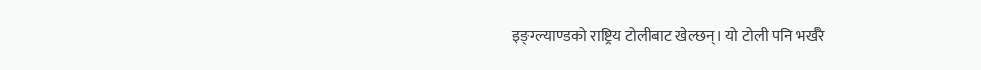इङ्ग्ल्याण्डको राष्ट्रिय टोलीबाट खेल्छन्। यो टोली पनि भर्खरै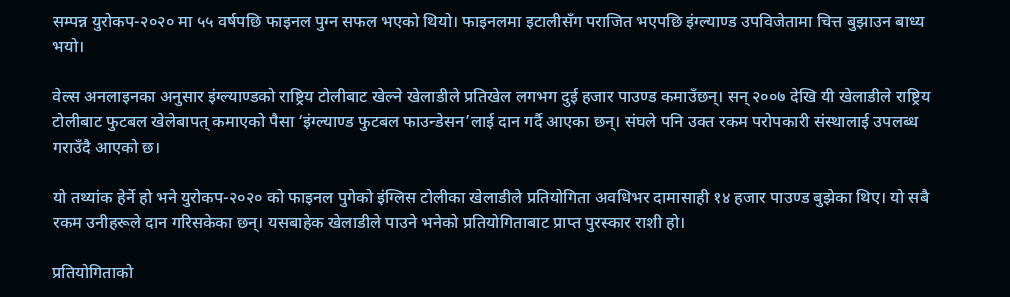सम्पन्न युरोकप-२०२० मा ५५ वर्षपछि फाइनल पुग्न सफल भएको थियो। फाइनलमा इटालीसँग पराजित भएपछि इंग्ल्याण्ड उपविजेतामा चित्त बुझाउन बाध्य भयो।

वेल्स अनलाइनका अनुसार इंग्ल्याण्डको राष्ट्रिय टोलीबाट खेल्ने खेलाडीले प्रतिखेल लगभग दुई हजार पाउण्ड कमाउँछन्। सन् २००७ देखि यी खेलाडीले राष्ट्रिय टोलीबाट फुटबल खेलेबापत् कमाएको पैसा ‘इंग्ल्याण्ड फुटबल फाउन्डेसन’लाई दान गर्दै आएका छन्। संघले पनि उक्त रकम परोपकारी संस्थालाई उपलब्ध गराउँदै आएको छ।

यो तथ्यांक हेर्ने हो भने युरोकप-२०२० को फाइनल पुगेको इंग्लिस टोलीका खेलाडीले प्रतियोगिता अवधिभर दामासाही १४ हजार पाउण्ड बुझेका थिए। यो सबै रकम उनीहरूले दान गरिसकेका छन्। यसबाहेक खेलाडीले पाउने भनेको प्रतियोगिताबाट प्राप्त पुरस्कार राशी हो।

प्रतियोगिताको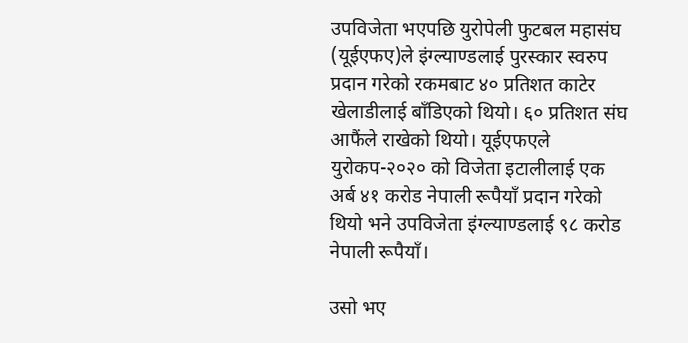उपविजेता भएपछि युरोपेली फुटबल महासंघ (यूईएफए)ले इंग्ल्याण्डलाई पुरस्कार स्वरुप प्रदान गरेको रकमबाट ४० प्रतिशत काटेर खेलाडीलाई बाँडिएको थियो। ६० प्रतिशत संघ आफैंले राखेको थियो। यूईएफएले युरोकप-२०२० को विजेता इटालीलाई एक अर्ब ४१ करोड नेपाली रूपैयाँ प्रदान गरेको थियो भने उपविजेता इंग्ल्याण्डलाई ९८ करोड नेपाली रूपैयाँ।

उसो भए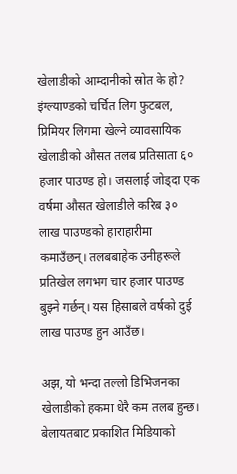खेलाडीको आम्दानीको स्रोत के हो?
इंग्ल्याण्डको चर्चित लिग फुटबल, प्रिमियर लिगमा खेल्ने व्यावसायिक खेलाडीको औसत तलब प्रतिसाता ६० हजार पाउण्ड हो। जसलाई जोड्दा एक वर्षमा औसत खेलाडीले करिब ३० लाख पाउण्डको हाराहारीमा कमाउँछन्। तलबबाहेक उनीहरूले प्रतिखेल लगभग चार हजार पाउण्ड बुझ्ने गर्छन्। यस हिसाबले वर्षको दुई लाख पाउण्ड हुन आउँछ।

अझ, यो भन्दा तल्लो डिभिजनका खेलाडीको हकमा धेरै कम तलब हुन्छ। बेलायतबाट प्रकाशित मिडियाको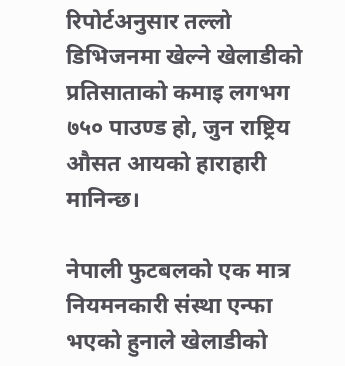रिपोर्टअनुसार तल्लो डिभिजनमा खेल्ने खेलाडीको प्रतिसाताको कमाइ लगभग ७५० पाउण्ड हो, जुन राष्ट्रिय औसत आयको हाराहारी मानिन्छ।

नेपाली फुटबलको एक मात्र नियमनकारी संस्था एन्फा भएको हुनाले खेलाडीको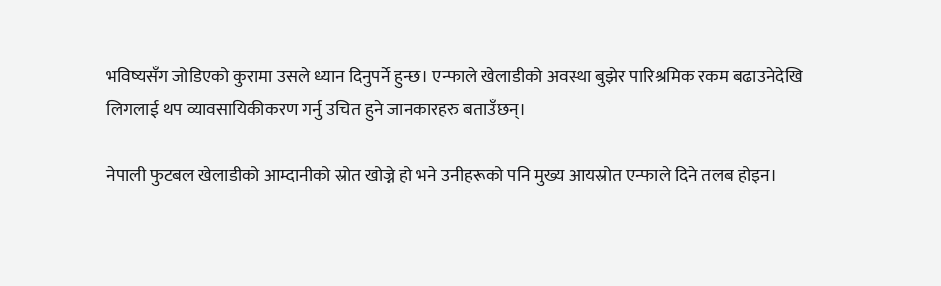भविष्यसँग जोडिएको कुरामा उसले ध्यान दिनुपर्ने हुन्छ। एन्फाले खेलाडीको अवस्था बुझेर पारिश्रमिक रकम बढाउनेदेखि लिगलाई थप व्यावसायिकीकरण गर्नु उचित हुने जानकारहरु बताउँछन्।

नेपाली फुटबल खेलाडीको आम्दानीको स्रोत खोज्ने हो भने उनीहरूको पनि मुख्य आयस्रोत एन्फाले दिने तलब होइन।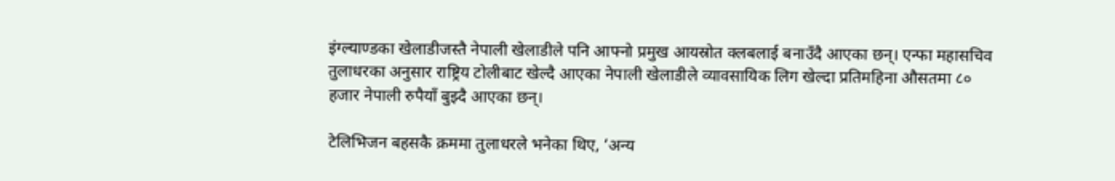इंग्ल्याण्डका खेलाडीजस्तै नेपाली खेलाडीले पनि आफ्नो प्रमुख आयस्रोत क्लबलाई बनाउँदै आएका छन्। एन्फा महासचिव तुलाधरका अनुसार राष्ट्रिय टोलीबाट खेल्दै आएका नेपाली खेलाडीले व्यावसायिक लिग खेल्दा प्रतिमहिना औसतमा ८० हजार नेपाली रुपैयाँ बुझ्दै आएका छन्।

टेलिभिजन बहसकै क्रममा तुलाधरले भनेका थिए, ‘अन्य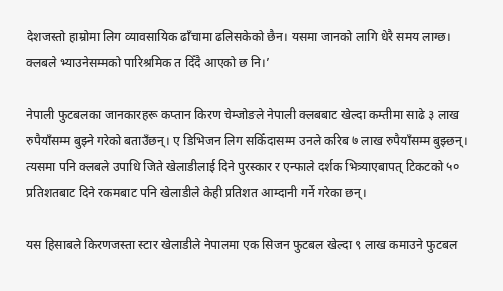देशजस्तो हाम्रोमा लिग व्यावसायिक ढाँचामा ढलिसकेको छैन। यसमा जानको लागि धेरै समय लाग्छ। क्लबले भ्याउनेसम्मको पारिश्रमिक त दिँदै आएको छ नि।’

नेपाली फुटबलका जानकारहरू कप्तान किरण चेम्जोङले नेपाली क्लबबाट खेल्दा कम्तीमा साढे ३ लाख रुपैयाँसम्म बुझ्ने गरेको बताउँछन्। ए डिभिजन लिग सकिँदासम्म उनले करिब ७ लाख रुपैयाँसम्म बुझ्छन्। त्यसमा पनि क्लबले उपाधि जिते खेलाडीलाई दिने पुरस्कार र एन्फाले दर्शक भित्र्याएबापत् टिकटको ५० प्रतिशतबाट दिने रकमबाट पनि खेलाडीले केही प्रतिशत आम्दानी गर्ने गरेका छन्।

यस हिसाबले किरणजस्ता स्टार खेलाडीले नेपालमा एक सिजन फुटबल खेल्दा ९ लाख कमाउने फुटबल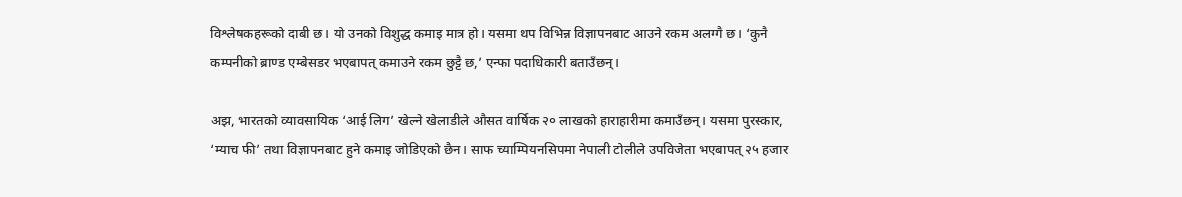विश्लेषकहरूको दाबी छ। यो उनको विशुद्ध कमाइ मात्र हो। यसमा थप विभिन्न विज्ञापनबाट आउने रकम अलग्गै छ। ‘कुनै कम्पनीको ब्राण्ड एम्बेसडर भएबापत् कमाउने रकम छुट्टै छ,’ एन्फा पदाधिकारी बताउँछन्।

अझ, भारतको व्यावसायिक ‘आई लिग’ खेल्ने खेलाडीले औसत वार्षिक २० लाखको हाराहारीमा कमाउँछन्। यसमा पुरस्कार, ‘म्याच फी’ तथा विज्ञापनबाट हुने कमाइ जोडिएको छैन। साफ च्याम्पियनसिपमा नेपाली टोलीले उपविजेता भएबापत् २५ हजार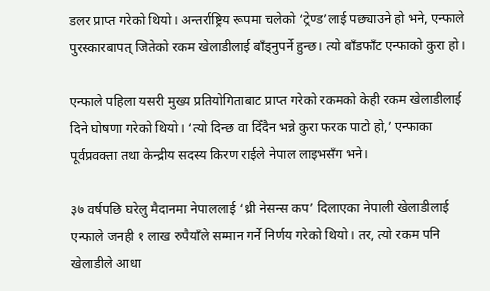डलर प्राप्त गरेको थियो। अन्तर्राष्ट्रिय रूपमा चलेको ‘ट्रेण्ड’लाई पछ्याउने हो भने, एन्फाले पुरस्कारबापत् जितेको रकम खेलाडीलाई बाँड्नुपर्ने हुन्छ। त्यो बाँडफाँट एन्फाको कुरा हो।

एन्फाले पहिला यसरी मुख्य प्रतियोगिताबाट प्राप्त गरेको रकमको केही रकम खेलाडीलाई दिने घोषणा गरेको थियो। ‘त्यो दिन्छ वा दिँदैन भन्ने कुरा फरक पाटो हो,’ एन्फाका पूर्वप्रवक्ता तथा केन्द्रीय सदस्य किरण राईले नेपाल लाइभसँग भने।

३७ वर्षपछि घरेलु मैदानमा नेपाललाई ‘थ्री नेसन्स कप’ दिलाएका नेपाली खेलाडीलाई एन्फाले जनही १ लाख रुपैयाँले सम्मान गर्ने निर्णय गरेको थियो। तर, त्यो रकम पनि खेलाडीले आधा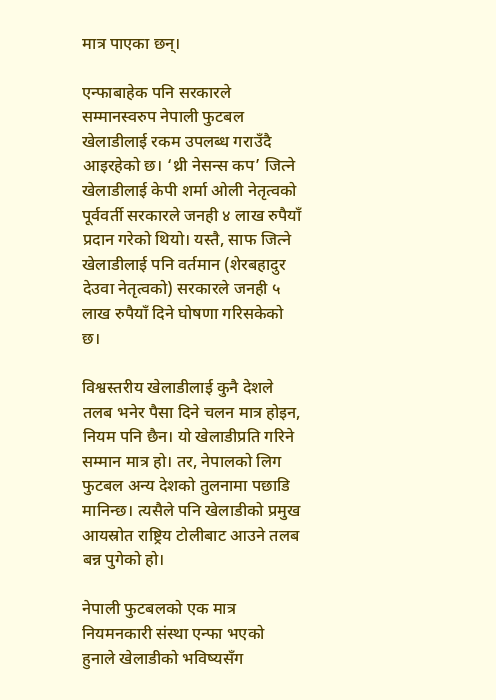मात्र पाएका छन्।

एन्फाबाहेक पनि सरकारले सम्मानस्वरुप नेपाली फुटबल खेलाडीलाई रकम उपलब्ध गराउँदै आइरहेको छ। ‘थ्री नेसन्स कप’ जित्ने खेलाडीलाई केपी शर्मा ओली नेतृत्वको पूर्ववर्ती सरकारले जनही ४ लाख रुपैयाँ प्रदान गरेको थियो। यस्तै, साफ जित्ने खेलाडीलाई पनि वर्तमान (शेरबहादुर देउवा नेतृत्वको) सरकारले जनही ५ लाख रुपैयाँ दिने घोषणा गरिसकेको छ।

विश्वस्तरीय खेलाडीलाई कुनै देशले तलब भनेर पैसा दिने चलन मात्र होइन, नियम पनि छैन। यो खेलाडीप्रति गरिने सम्मान मात्र हो। तर, नेपालको लिग फुटबल अन्य देशको तुलनामा पछाडि मानिन्छ। त्यसैले पनि खेलाडीको प्रमुख आयस्रोत राष्ट्रिय टोलीबाट आउने तलब बन्न पुगेको हो।

नेपाली फुटबलको एक मात्र नियमनकारी संस्था एन्फा भएको हुनाले खेलाडीको भविष्यसँग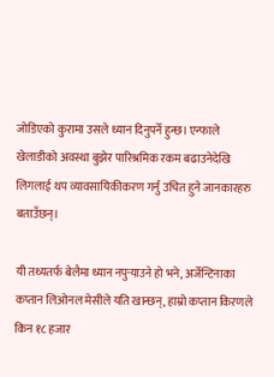जोडिएको कुरामा उसले ध्यान दिनुपर्ने हुन्छ। एन्फाले खेलाडीको अवस्था बुझेर पारिश्रमिक रकम बढाउनेदेखि लिगलाई थप व्यावसायिकीकरण गर्नु उचित हुने जानकारहरु बताउँछन्।

यी तथ्यतर्फ बेलैमा ध्यान नपुर्‍याउने हो भने, अर्जेन्टिनाका कप्तान लिओनल मेसीले यति खान्छन्, हाम्रो कप्तान किरणले किन १८ हजार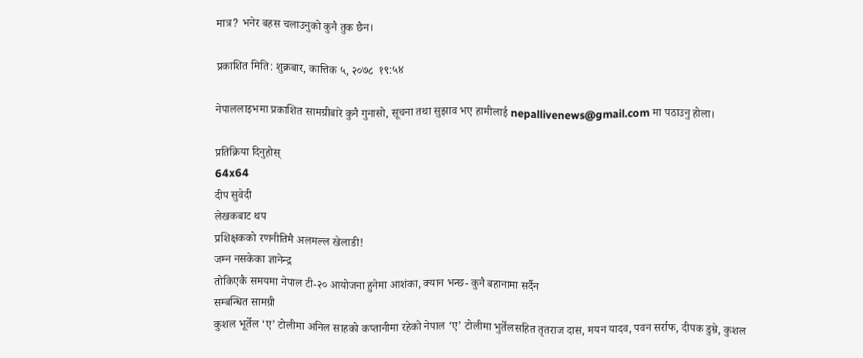मात्र? भनेर बहस चलाउनुको कुनै तुक छैन।

प्रकाशित मिति: शुक्रबार, कात्तिक ५, २०७८  १९:५४

नेपाललाइभमा प्रकाशित सामग्रीबारे कुनै गुनासो, सूचना तथा सुझाव भए हामीलाई nepallivenews@gmail.com मा पठाउनु होला।

प्रतिक्रिया दिनुहोस्
64x64
दीप सुवेदी
लेखकबाट थप
प्रशिक्षकको रणनीतिमै अलमल्ल खेलाडी!
जम्न नसकेका ज्ञानेन्द्र
तोकिएकै समयमा नेपाल टी-२० आयोजना हुनेमा आशंका, क्यान भन्छ- कुनै बहानामा सर्दैन
सम्बन्धित सामग्री
कुशल भूर्तेल ‘ए’ टोलीमा अनिल साहको कप्तानीमा रहेको नेपाल ‘ए’ टोलीमा भुर्तेलसहित तृतराज दास, मयन यादव, पवन सर्राफ, दीपक डुम्रे, कुशल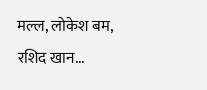मल्ल, लोकेश बम, रशिद खान...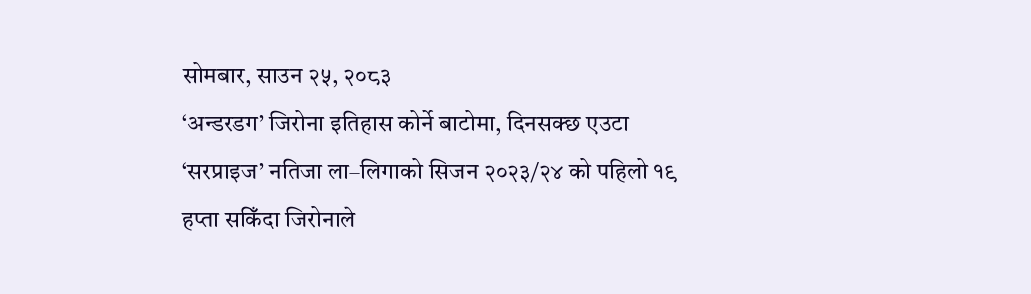सोमबार, साउन २५, २०८३
‘अन्डरडग’ जिरोना इतिहास कोर्ने बाटोमा, दिनसक्छ एउटा ‘सरप्राइज’ नतिजा ला–लिगाको सिजन २०२३/२४ को पहिलो १९ हप्ता सकिँदा जिरोनाले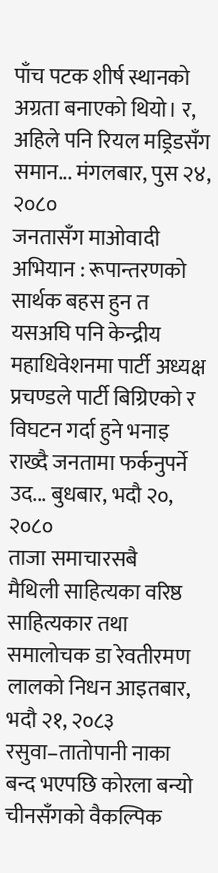पाँच पटक शीर्ष स्थानको अग्रता बनाएको थियो। र, अहिले पनि रियल मड्रिडसँग समान... मंगलबार, पुस २४, २०८०
जनतासँग माओवादी अभियान : रूपान्तरणको सार्थक बहस हुन त यसअघि पनि केन्द्रीय महाधिवेशनमा पार्टी अध्यक्ष प्रचण्डले पार्टी बिग्रिएको र विघटन गर्दा हुने भनाइ राख्दै जनतामा फर्कनुपर्ने उद... बुधबार, भदौ २०, २०८०
ताजा समाचारसबै
मैथिली साहित्यका वरिष्ठ साहित्यकार तथा समालोचक डा रेवतीरमण लालको निधन आइतबार, भदौ २१, २०८३
रसुवा–तातोपानी नाका बन्द भएपछि कोरला बन्यो चीनसँगको वैकल्पिक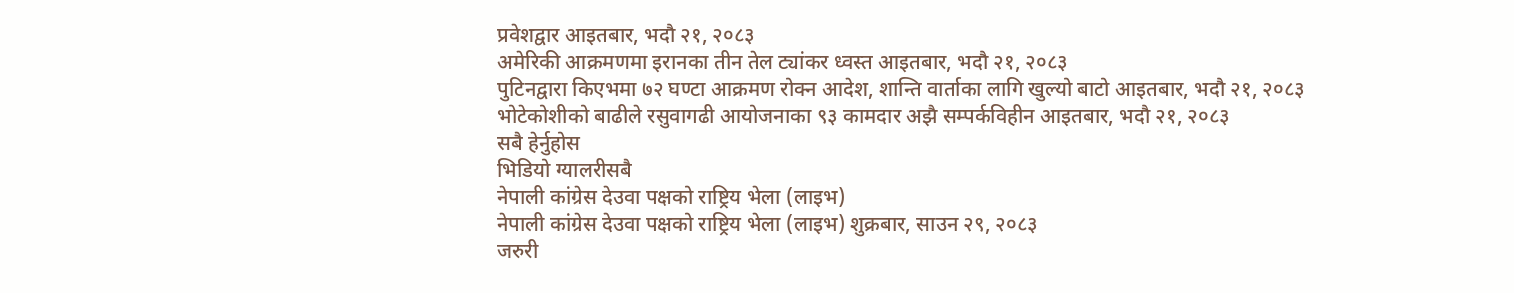प्रवेशद्वार आइतबार, भदौ २१, २०८३
अमेरिकी आक्रमणमा इरानका तीन तेल ट्यांकर ध्वस्त आइतबार, भदौ २१, २०८३
पुटिनद्वारा किएभमा ७२ घण्टा आक्रमण रोक्न आदेश, शान्ति वार्ताका लागि खुल्यो बाटो आइतबार, भदौ २१, २०८३
भोटेकोशीको बाढीले रसुवागढी आयोजनाका ९३ कामदार अझै सम्पर्कविहीन आइतबार, भदौ २१, २०८३
सबै हेर्नुहोस
भिडियो ग्यालरीसबै
नेपाली कांग्रेस देउवा पक्षको राष्ट्रिय भेला (लाइभ)
नेपाली कांग्रेस देउवा पक्षको राष्ट्रिय भेला (लाइभ) शुक्रबार, साउन २९, २०८३
जरुरी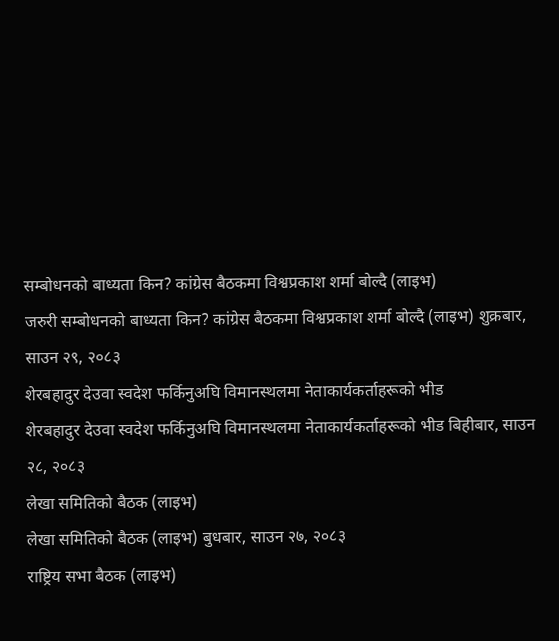सम्बोधनको बाध्यता किन? कांग्रेस बैठकमा विश्वप्रकाश शर्मा बोल्दै (लाइभ)
जरुरी सम्बोधनको बाध्यता किन? कांग्रेस बैठकमा विश्वप्रकाश शर्मा बोल्दै (लाइभ) शुक्रबार, साउन २९, २०८३
शेरबहादुर देउवा स्वदेश फर्किनुअघि विमानस्थलमा नेताकार्यकर्ताहरूको भीड
शेरबहादुर देउवा स्वदेश फर्किनुअघि विमानस्थलमा नेताकार्यकर्ताहरूको भीड बिहीबार, साउन २८, २०८३
लेखा समितिको बैठक (लाइभ)
लेखा समितिको बैठक (लाइभ) बुधबार, साउन २७, २०८३
राष्ट्रिय सभा बैठक (लाइभ)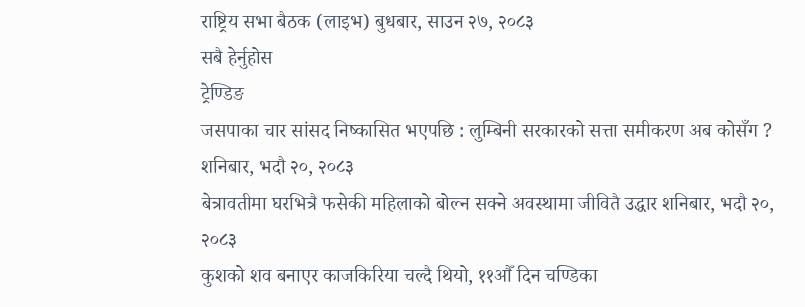राष्ट्रिय सभा बैठक (लाइभ) बुधबार, साउन २७, २०८३
सबै हेर्नुहोस
ट्रेण्डिङ
जसपाका चार सांसद निष्कासित भएपछि : लुम्बिनी सरकारको सत्ता समीकरण अब कोसँग ? शनिबार, भदौ २०, २०८३
बेत्रावतीमा घरभित्रै फसेकी महिलाको बोल्न सक्ने अवस्थामा जीवितै उद्धार शनिबार, भदौ २०, २०८३
कुशको शव बनाएर काजकिरिया चल्दै थियो, ११औँ दिन चण्डिका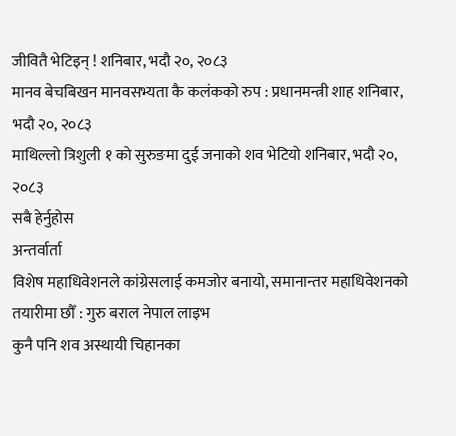जीवितै भेटिइन् ! शनिबार, भदौ २०, २०८३
मानव बेचबिखन मानवसभ्यता कै कलंकको रुप : प्रधानमन्त्री शाह शनिबार, भदौ २०, २०८३
माथिल्लो त्रिशुली १ को सुरुङमा दुई जनाको शव भेटियो शनिबार, भदौ २०, २०८३
सबै हेर्नुहोस
अन्तर्वार्ता
विशेष महाधिवेशनले कांग्रेसलाई कमजोर बनायो, समानान्तर महाधिवेशनको तयारीमा छौँ : गुरु बराल नेपाल लाइभ
कुनै पनि शव अस्थायी चिहानका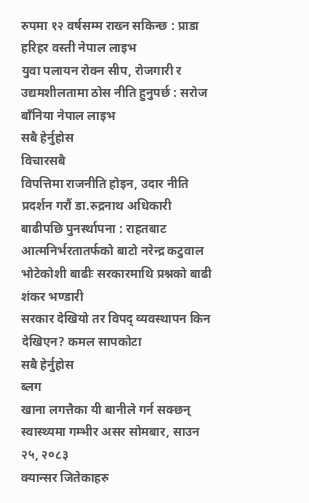रुपमा १२ वर्षसम्म राख्न सकिन्छ : प्राडा हरिहर वस्ती नेपाल लाइभ
युवा पलायन रोक्न सीप, रोजगारी र उद्यमशीलतामा ठोस नीति हुनुपर्छ : सरोज बाँनिया नेपाल लाइभ
सबै हेर्नुहोस
विचारसबै
विपत्तिमा राजनीति होइन, उदार नीति प्रदर्शन गरौं डा.रुद्रनाथ अधिकारी
बाढीपछि पुनर्स्थापना : राहतबाट आत्मनिर्भरतातर्फको बाटो नरेन्द्र कटुवाल
भोटेकोशी बाढीः सरकारमाथि प्रश्नको बाढी शंकर भण्डारी
सरकार देखियो तर विपद् व्यवस्थापन किन देखिएन? कमल सापकोटा
सबै हेर्नुहोस
ब्लग
खाना लगत्तैका यी बानीले गर्न सक्छन् स्वास्थ्यमा गम्भीर असर सोमबार, साउन २५, २०८३
क्यान्सर जितेकाहरु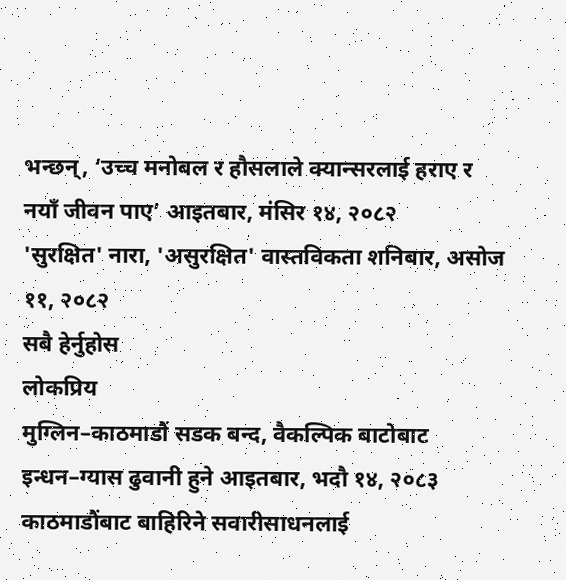भन्छन्, ‘उच्च मनोबल र हौसलाले क्यान्सरलाई हराए र नयाँ जीवन पाए’ आइतबार, मंसिर १४, २०८२
'सुरक्षित' नारा, 'असुरक्षित' वास्तविकता शनिबार, असोज ११, २०८२
सबै हेर्नुहोस
लोकप्रिय
मुग्लिन–काठमाडौं सडक बन्द, वैकल्पिक बाटोबाट इन्धन–ग्यास ढुवानी हुने आइतबार, भदौ १४, २०८३
काठमाडौंबाट बाहिरिने सवारीसाधनलाई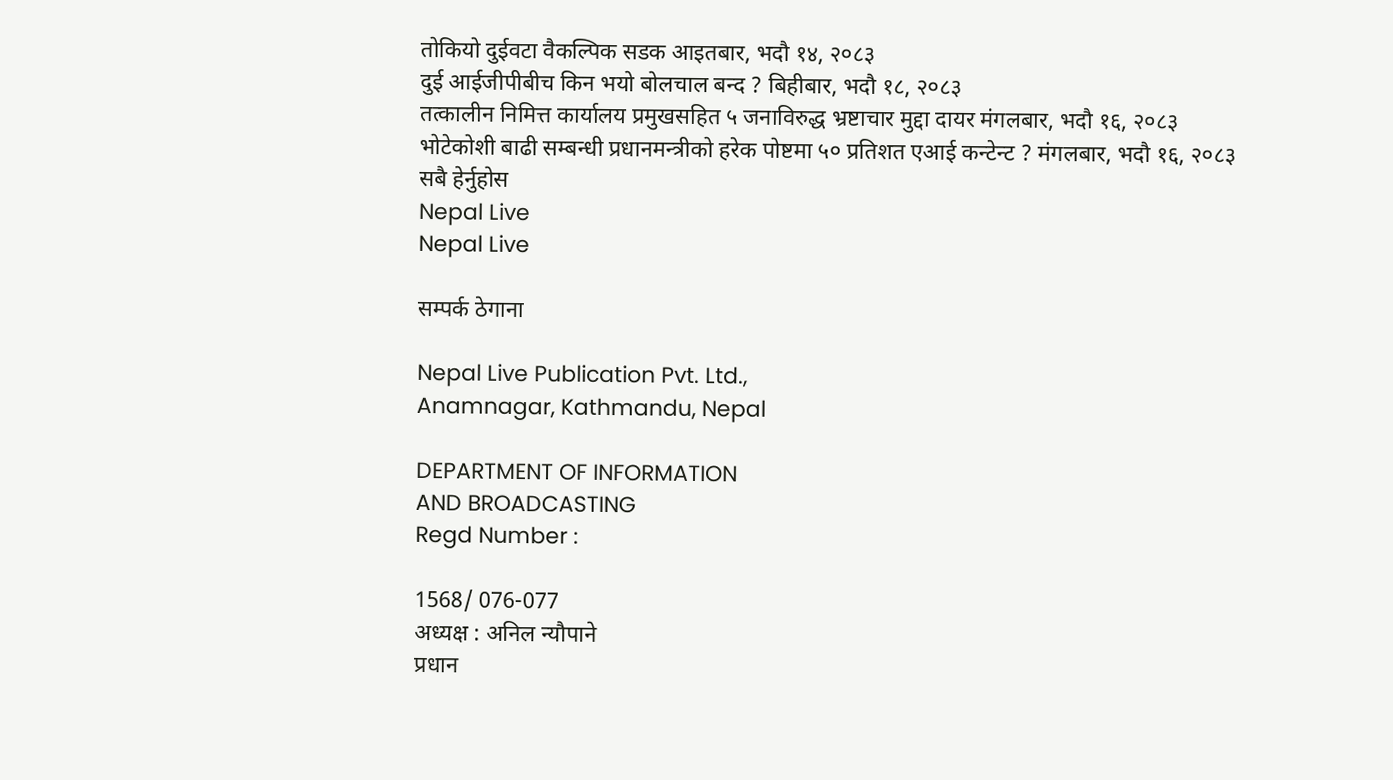तोकियो दुईवटा वैकल्पिक सडक आइतबार, भदौ १४, २०८३
दुई आईजीपीबीच किन भयो बोलचाल बन्द ? बिहीबार, भदौ १८, २०८३
तत्कालीन निमित्त कार्यालय प्रमुखसहित ५ जनाविरुद्ध भ्रष्टाचार मुद्दा दायर मंगलबार, भदौ १६, २०८३
भोटेकोशी बाढी सम्बन्धी प्रधानमन्त्रीको हरेक पोष्टमा ५० प्रतिशत एआई कन्टेन्ट ? मंगलबार, भदौ १६, २०८३
सबै हेर्नुहोस
Nepal Live
Nepal Live

सम्पर्क ठेगाना

Nepal Live Publication Pvt. Ltd.,
Anamnagar, Kathmandu, Nepal

DEPARTMENT OF INFORMATION
AND BROADCASTING
Regd Number :

1568/ 076-077
अध्यक्ष : अनिल न्यौपाने
प्रधान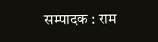सम्पादक : राम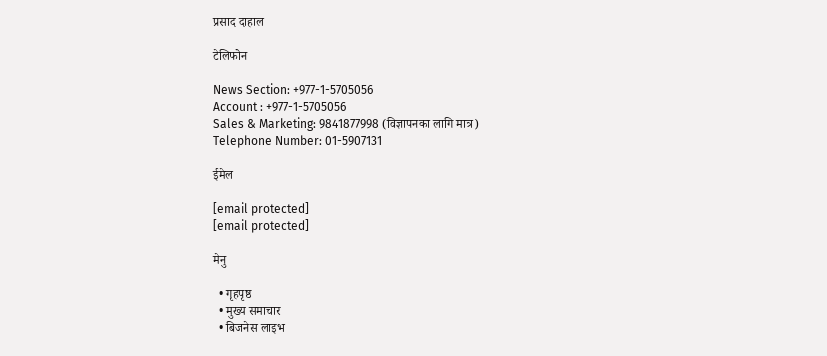प्रसाद दाहाल

टेलिफोन

News Section: +977-1-5705056
Account : +977-1-5705056
Sales & Marketing: 9841877998 (विज्ञापनका लागि मात्र)
Telephone Number: 01-5907131

ईमेल

[email protected]
[email protected]

मेनु

  • गृहपृष्ठ
  • मुख्य समाचार
  • बिजनेस लाइभ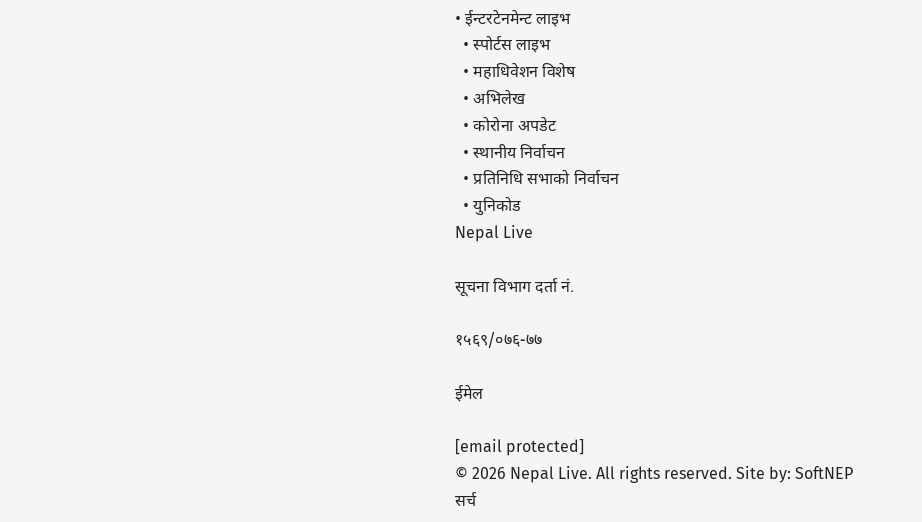• ईन्टरटेनमेन्ट लाइभ
  • स्पोर्टस लाइभ
  • महाधिवेशन विशेष
  • अभिलेख
  • कोरोना अपडेट
  • स्थानीय निर्वाचन
  • प्रतिनिधि सभाको निर्वाचन
  • युनिकोड
Nepal Live

सूचना विभाग दर्ता नं.

१५६९/०७६-७७

ईमेल

[email protected]
© 2026 Nepal Live. All rights reserved. Site by: SoftNEP
सर्च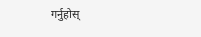गर्नुहोस्